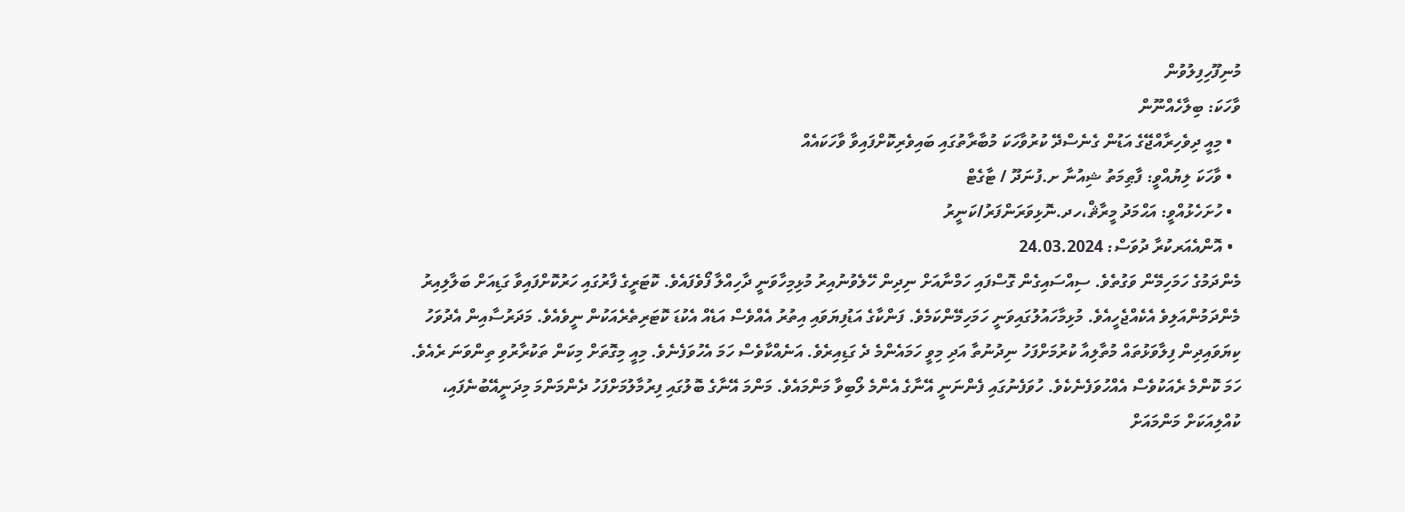މުނިފޫހިފިލުވުން
ވާހަކަ: ބިލާހެއްނޫން
  • މިއީ ދިވެހިރާއްޖޭގެ އަޑުން ގެނެސްދޭ ކުރުވާހަކަ މުބާރާތުގައި ބައިވެރިކޮށްފައިވާ ވާހަކައެއް
  • ވާހަކަ ލިޔުއްވީ: ފާޠިމަތު ޝިއުނާ ށ.ފުނަދޫ / ޓާގެޓް
  • ހުށަހެޅުއްވީ: އަޙްމަދު މީރާޘް،ހދ.ނޮޅިވަރަންފަރު/ކަނީރު
  • އޮންއެއަރކުރާ ދުވަސް: 24.03.2024
މެންދަމުގެ ހަމަހިމޭން ވަގުތެވެ. ސިއްސައިގެން ގޮސްފައި ހަމްނާއަށް ނިދިން ހޭލެވުނުއިރު މުޅިމިހާވަނީ ދާހިއްލާ ފޯވެފައެވެ. ކޮޓަރީގެ ފާރުގައި ހަރުކޮށްފައިވާ ގަޑިއަށް ބަލާލިއިރު މެންދަމުންއަލިވެ އެކެއްޖެހީއެވެ. މުޅިމާހައުލުގައިވަނީ ހަމަހިމޭންކަމެވެ. ފަންކާގެ އަޑުފިޔަވައި އިތުރު އެއްވެސް އަޑެއް އެކުޑަ ކޮޓަރިތެރެއަކުން ނީވެއެވެ. މަދަރުސާއިން އެދުވަހު ކިޔަވައިދިން ފިލާވަޅުތައް މުތާލިއާ ކުރުމަށްފަހު ނިދުނުތާ އަދި މިވީ ހަމައެންމެ ދެ ގަޑިއިރެވެ. އަނެއްކާވެސް ހަމަ އެހުވަފެނެވެ. މިއީ މިގޮތަށް މިކަން ތަކުރާރުވި ތިންވަނަ ރެއެވެ. ހަމަ ކޮންމެ ރެއަކުވެސް އެއްހުވަފެނެކެވެ. ހުވަފެނުގައި ފެންނަނީ އޭނާގެ އެންމެ ލޯބިވާ މަންމައެވެ. މަންމަ އޭނާގެ ބޮލުގައި ފިރުމާލުމަށްފަހު ދެންމަންމަ މިދަނީއޭބުނެފައި، ކުއްލިއަކަށް މަންމައަށް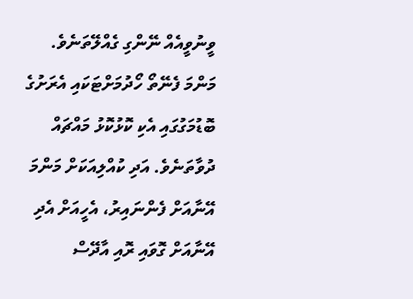ވީނުވީއެއް ނޭންގި ގެއްލޭތަނެވެ. މަންމަ ފެނޭތޯ ހޯދުމަށްޓަކައި އެރަށުގެ ބޮޑުމަގުގައި އެކި ކޮޅުކޮޅު މައްޗައް ދުވާތަނެވެ. އަދި ކުއްލިއަކަށް މަންމަ އޭނާއަށް ފެންނައިރު، އެހީއަށް އެދި އޭނާއަށް ގޮވައި ރޮއި އާދޭސް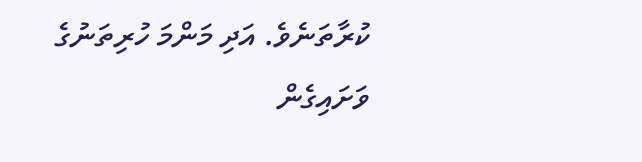ކުރާތަނެވެ. އަދި މަންމަ ހުރިތަނުގެ ވަށައިގެން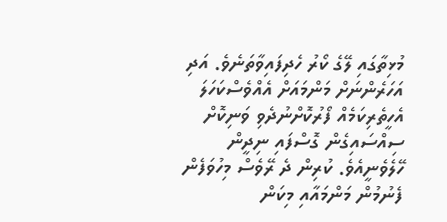މުޅިތާގައި ލޭގެ ކޯރު ހެދިފައިވާތަނެވެ. އަދި އަހަރެންނަށް މަންމައަށް އެއްވެސްކަހަލަ އެހީތެރިކަމެއް ފޯރުކޮށްނުދެވި ވަނިކޮށް ސިއްސައިގެން ގޮސްފައި ނިދީން ހޭލެވެނީއެވެ. ކުރިން ދެ ރޭވެސް މިހުވަފެން ފެނުމުން މަންމައާއި މިކަން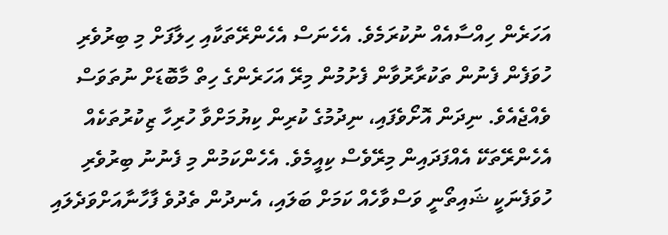އަހަރެން ހިއްސާއެއް ނުކުރަމެވެ. އެހެނަސް އެހެންރޭތަކާއި ހިލާފަށް މި ބިރުވެރި ހުވަފެން ފެނުން ތަކުރާރުވާން ފެށުމުން މިރޭ އަހަރެންގެ ހިތް މާބޮޑަށް ނުތަވަސް ވެއްޖެއެވެ. ނިދަން އޮށޯވެފައި، ނިދުމުގެ ކުރިން ކިޔުމަށްވާ ހުރިހާ ޒިކުރުތަކެއް އެހެންރޭތަކޭ އެއްފަދައިން މިރޭވެސް ކިއީމެވެ. އެހެންކަމުން މި ފެނުނު ބިރުވެރި ހުވަފެނަކީ ޝައިތޯނީ ވަސްވާހެއް ކަމަށް ބަލައި، އެނދުން ތެދުވެ ފާހާނާއަށްވަދެލައި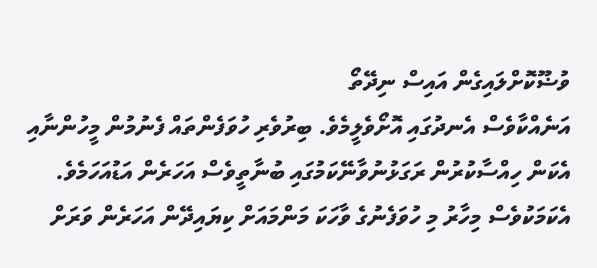ވުޟޫކޮށްލައިގެން އައިސް ނިދޭތޯ
އަނެއްކާވެސް އެނދުގައި އޮށޯވެލީމެވެ. ބިރުވެރި ހުވަފެންތައް ފެނުމުން މީހުންނާއި އެކަން ހިއްސާކުރުން ރަގަޅުނުވާނޭކަމުގައި ބުނާތީވެސް އަހަރެން އަޑުއަހަމެވެ. އެކަމަކުވެސް މިހާރު މި ހުވަފެނުގެ ވާހަކަ މަންމައަށް ކިޔައިދޭން އަހަރެން ވަރަށް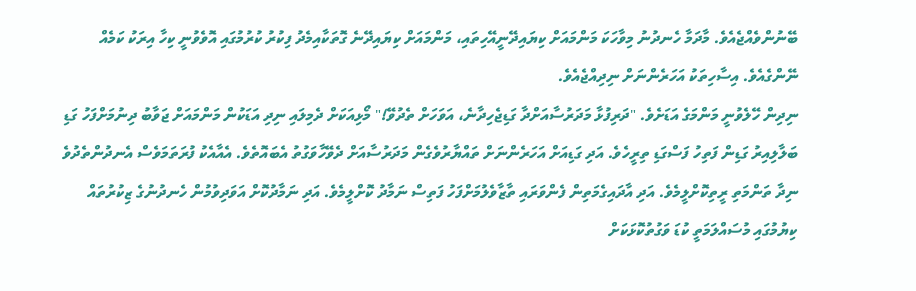ބޭނުންވެއްޖެއެވެ. މާދަމާ ހެނދުނު މިވާހަކަ މަންމައަށް ކިޔައިދޭނީއޭހިތައި، މަންމައަށް ކިޔައިދޭނެ ގޮތަކާއިމެދު ފިކުރު ކުރުމުގައި އޮވެވުނީ ކިހާ އިރަކު ކަމެއް ނޭންގެއެވެ. އިސާހިތަކު އަހަރެންނަށް ނިދިއްޖެއެވެ.
ނިދިން ހޭލެވުނީ މަންމަގެ އަޑަށެވެ. "ދަރިފުޅާ މަދަރުސާއަށްދާ ގަޑިޖެހިދާނެ، އަވަހަށް ތެދުވޭ!" މޯޅިއަކަށް ދެމިލައި ނިދި އަޑަކުން މަންމައަށް ޖަވާބު ދިނުމަށްފަހު ގަޑި ބަލާލިއިރު ގަޑިން ފަތިހު ފަސްގަޑި ތިރީހެވެ. އަދި ގަޑިއަށް އަހަރެންނަށް ތައްޔާރުވެގެން މަދަރުސާއަށް ދެވޭހާވަގުތު އެބައޮތެވެ. އެއާއެކު ފުރަތަމަވެސް އެނދުންތެދުވެ ނިދާ ތަންމަތި ރީތިކޮށްލީމެވެ. އަދި އާދައިގެމަތިން ފެންވަރައި ތާޒާވެލުމަށްފަހު ފަތިސް ނަމާދު ކޮށްލީމެވެ. އަދި ނަމާދުކޮށް އަވަދިވުމުން ހެނދުނުގެ ޒިކުރުތައް ކިޔުމުގައި މުސައްލަމަތީ ކުޑަ ވަގުތުކޮޅަކަށް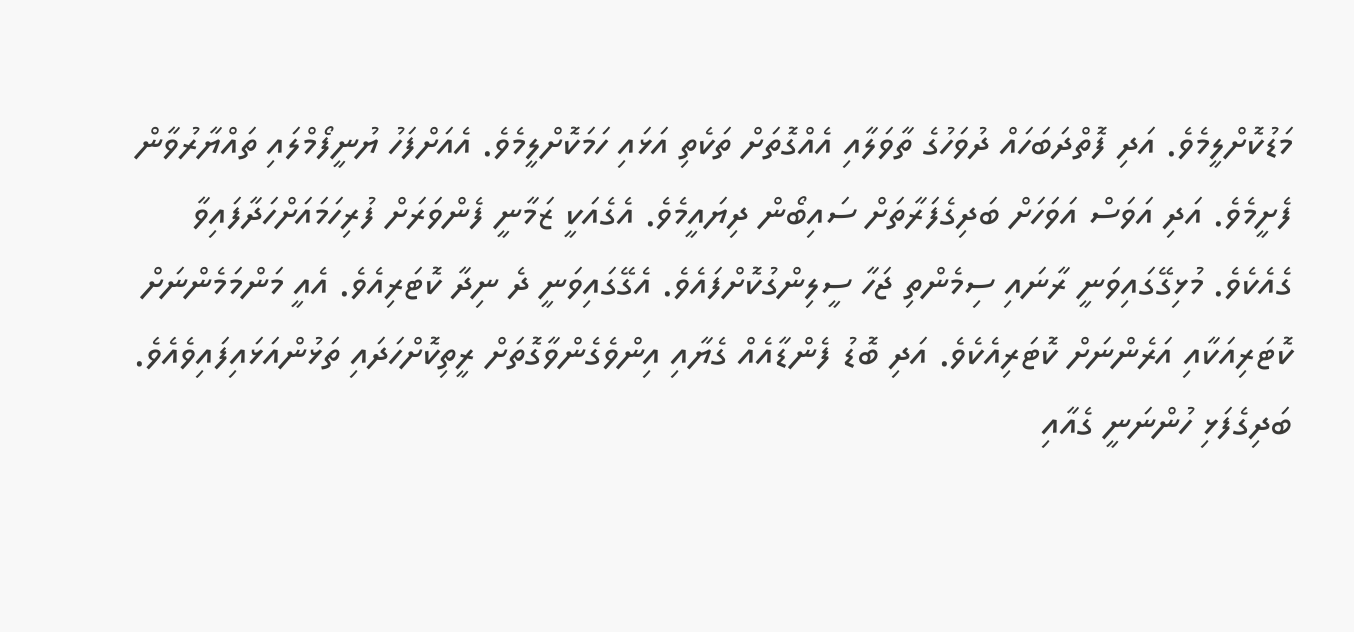މަޑުކޮށްލީމެވެ. އަދި ފޮތްދަބަހައް ދުވަހުގެ ތާވަލާއި އެއްގޮތަށް ތަކެތި އަޅައި ހަމަކޮށްލީމެވެ. އެއަށްފަހު ޔުނީފޯމްލައި ތައްޔާރުވާން ފެށީމެވެ. އަދި އަވަސް އަވަހަށް ބަދިގެފަރާތަށް ސައިބޯން ދިޔައީމެވެ. އެގެއަކީ ޒަމާނީ ފެންވަރަށް ފުރިހަމައަށްހަދާފައިވާ ގެއެކެވެ. މުޅިގޭގައިވަނީ ރާނައި ސިމެންތި ޖަހާ ސީލިންގުކޮށްފައެވެ. އެގޭގައިވަނީ ދެ ނިދާ ކޮޓަރިއެވެ. އެއީ މަންމަމެންނަށް ކޮޓަރިއަކާއި އަރެންނަށް ކޮޓަރިއެކެވެ. އަދި ބޮޑު ފެންޑާއެއް ގެޔާއި އިންވެގެންވާގޮތަށް ރީތިކޮށްހަދައި ތަޅުންއަޅައިފައިވެއެވެ. ބަދިގެފަޅި ހުންނަނީ ގެއާއި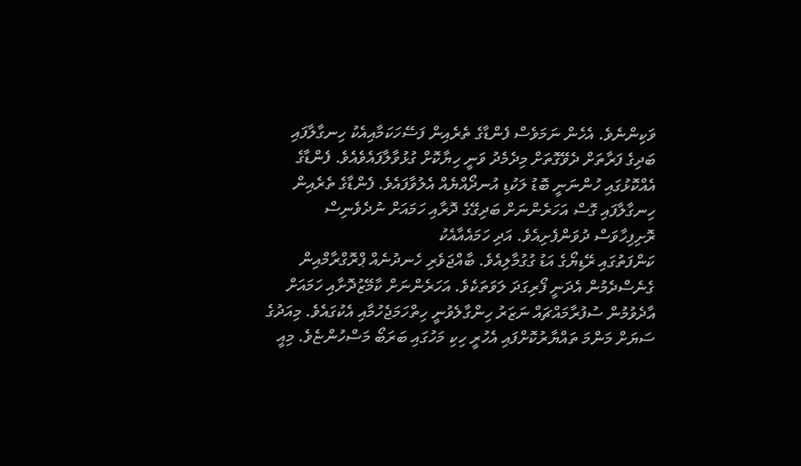ވަކިންނެވެ. އެހެން ނަމަވެސް ފެންޑާގެ ތެރެއިން ފަސޭހަކަމާއިއެކު ހިނގާލާފައި ބަދިގެ ފަރާތަށް ދެވޭގޮތަށް މިދެމެދު ވަނީ ހިޔާކޮށް ގުޅުވާލާފައެވެއެވެ. ފެންޑާގެ އެއްކޮޅުގައި ހުންނަނީ ބޮޑު ލަކުޑި އުނދޯއްޔެއް އެލުވާފައެވެ. ފެންޑާގެ ތެރެއިން ހިނގާލާފައި ގޮސް އަހަރެންނަށް ބަދިގޭގެ ދޮރާއި ހަމައަށް ނުދެވެނިސް ރޮށިފިހާވަސް ދުވަންފެށިއެވެ. އަދި ހަމައެއާއެކު
ކަންފަތުގައި ރޭޑިޔޯގެ އަޑު ގުގުމާލިއެވެ. ބާއްޖަވެރި ހެނދުނެއް ޕްރޮގްރާމްއިން ގެނެސްދެމުން އެދަނީ ފޯރިގަދަ ލަވަތަކެވެ. އަހަރެންނަށް ކާމޭޒުދޮށާއި ހަމައަށް އާދެވުމުން ސުފުރާމައްޗައް ނަޒަރު ހިންގާލެވުނީ ހިތްހަމަޖެހުމާއި އެކުގައެވެ. މިއަދުގެ ސަޔަށް މަންމަ ތައްޔާރުކޮށްފައި އެހުރީ ހިކި މަހުގައި ބަރަބޯ މަސްހުންޏެވެ. މިއީ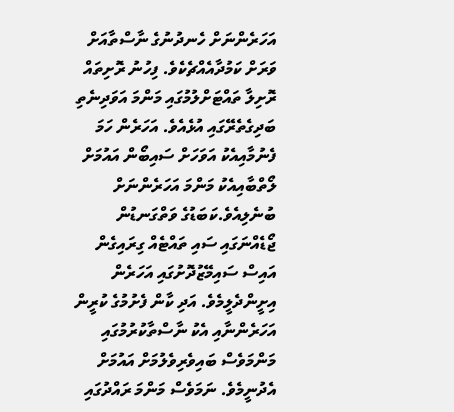އަހަރެންނަށް ހެނދުނުގެ ނާސްތާއަށް ވަރަށް ކަމުދާއެއްޗެކެވެ. ފިހުނު ރޮށިތައް ރޮށިލާ ތައްޓަށްލުމުގައި މަންމަ އަވަދިނެތި ބަދިގެތެރޭގައި އުޅެއެވެ. އަހަރެން ހަމަ ފެނުމާއިއެކު އަވަހަށް ސައިބޯން އައުމަށް ލޯތްބާއިއެކު މަންމަ އަހަރެންނަށް ބުނެލިއެވެ.ކަބަޑުގެ ވަތްގަނޑުން ޖޯޑެއްނަގައި ސައި ތައްޓެއް ގިރައިގެން އައިސް ސައިމޭޒުދޮށުގައި އަހަރެން އިށީންދެލީމެވެ. އަދި ކާން ފެށުމުގެ ކުރީން އަހަރެންނާއި އެކު ނާސްތާކުރުމުގައި މަންމަވެސް ބައިވެރިވެލުމަށް އައުމަށް އެދުނީމެވެ. ނަމަވެސް މަންމަ ރައްދުގައި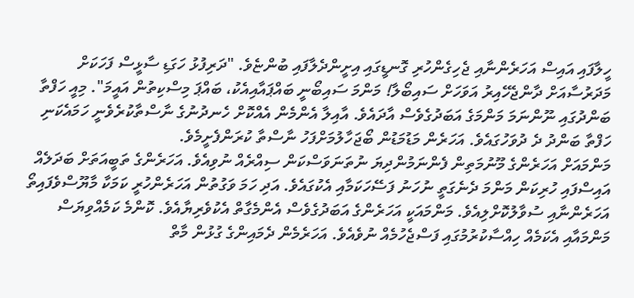ހީލާފައި އައިސް އަހަރެންނާއި ޖެހިގެންހުރި ގޮނޑީގައި އިށީންދެލާފައި ބުންޏެވެ. "ދަރިފުޅު ހަގަޑި ސާޅީސް ފަހަކަށް މަދަރުސާއަށް ދާންޖެހޭއިރު އަވަހަށް ސައިބޯލާ! މަންމަ ސައިބޯނީ ބައްޕައާއިއެކު، ބައްޕަ މިސްކިތުން އައީމަ". މިއީ ހަފްތާ ބަންދުގައި ނޫންނަމަ މަންމަގެ އަބަދުގެވެސް އާދައެވެ. އާއިލާ އެންމެން އެއްކޮށް ހެނދުނުގެ ނާސްތާކުރެވެނީ ހަމައެކަނި ހަފްތާ ބަންދު ދެ ދުވަހުގައެވެ. އަހަރެން މަޑުމަޑުން ބޯޖަހާލުމަށްފަހު ނާސްތާ ކުރަންފެށީމެވެ.
މަންމައަށް އަހަރެންގެ މޫނުމަތިން ފެންނަމުންދިޔަ ނުތަނަވަސްކަން ސިއްރެއް ނުވިއެވެ. އަހަރެންގެ ތަބީއަތަށް ބަދަލެއް އައިސްފައި ހުރިކަން މަންމަ ދެނެގަތީ ނުހަނު ފަސޭހަކަމާއި އެކުގައެވެ. އަދި ހަމަ ވަގުތުން އަހަރެންހުރީ ކަމަކާ މާޔޫސްވެފައިތޯ އަހަރެންނާއި ސުވާލުކޮށްލިއެވެ. މަންމައަކީ އަހަރެންގެ އަބަދުގެވެސް އެންމެގާތް އެކުވެރިޔާއެވެ. ކޮންމެ ކަމެއްވިޔަސް މަންމައާއި އެކަމެއް ހިއްސާކުރުމުގައި ފަސްޖެހުމެއް ނުވެއެވެ. އަހަރެމެން ދެމައިންގެ ގުޅުން މާތް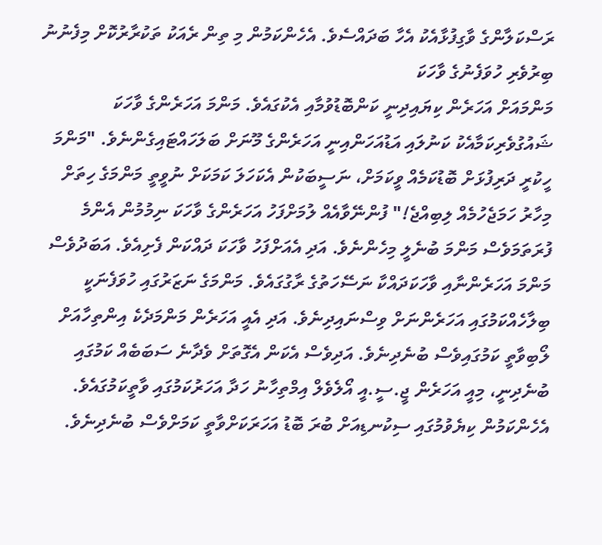ރަސްކަލާންގެ ވާގިފުޅާއެކު އެހާ ބަދައްސެވެ. އެހެންކަމުން މި ތިން ރެއަކު ތަކުރާރުކޮށް މިފެނުނު ބިރުވެރި ހުވަފެނުގެ ވާހަކަ
މަންމައަށް އަހަރެން ކިޔައިދިނީ ކަންބޮޑުވުމާއި އެކުގައެވެ. މަންމަ އަހަރެންގެ ވާހަކަ ޝައުގުވެރިކަމާއެކު ކަނުލައި އަޑުއަހަންއިނީ އަހަރެންގެ މޫނަށް ބަލަހައްޓައިގެންނެވެ. "މަންމަ ހީކުރީ ދަރިފުޅަށް ބޮޑުކަމެއް ވީކަމަށް، ނަސީބަކުން އެކަހަލަ ކަމަކަށް ނުވީތީ މަންމަގެ ހިތަށް މިހާރު ހަމަޖެހުމެއް ލިބިއްޖެ!" ފުންނޭވާއެއް ލުމަށްފަހު އަހަރެންގެ ވާހަކަ ނިމުމުން އެންމެ ފުރަތަމަވެސް މަންމަ ބުނެލީ މިހެންނެވެ. އަދި އެއަށްފަހު ވާހަކަ ދައްކަން ފެށިއެވެ. އަބަދުވެސް މަންމަ އަހަރެންނާއި ވާހަކަދައްކާ ނަސޭހަތުގެ ރާގުގައެވެ. މަންމަގެ ނަޒަރުގައި ހުވަފެނަކީ ބިލާހެއްކަމުގައި އަހަރެންނަށް ވިސްނައިދިނެވެ. އަދި އެއީ އަހަރެން މަންމަދެކެ އިންތިހާއަށް ލޯބިވާތީ ކަމުގައިވެސް ބުނެދިނެވެ. އަދިވެސް އެކަން އެގޮތަށް ވެދާނެ ސަބަބެއް ކަމުގައި ބުނެދިނީ، މިއީ އަހަރެން ޖީ.ސީ.އީ އޯލެވެލް އިމްތިހާނު ހަދާ އަހަރުކަމުގައި ވާތީކަމުގައެވެ. އެހެންކަމުން ކިޔެވުމުގައި ސިކުނޑިއަށް ބުރަ ބޮޑު އަހަރަކަށްވާތީ ކަމަށްވެސް ބުނެދިނެވެ.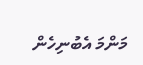މަންމަ އެބުނިހެން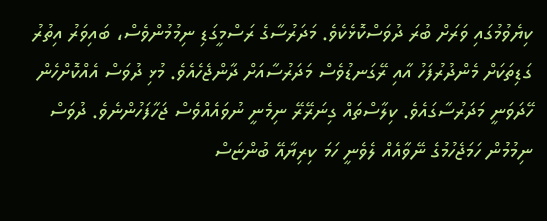ކިޔެވުމުގައި ވަރަށް ބުރަ ދުވަސްކޮޅެކެވެ. މަދަރުސާގެ ރަސްމީގަޑި ނިމުމުންވެސް، ބައިވަރު އިތުރު ގަޑިތަކަށް މެންދުރުފަހު އާއި ރޭގަނޑުވެސް މަދަރުސާއަށް ދާންޖެހެއެވެ. މުޅި ދުވަސް އެއްކޮށްހެން ހޭދަވަނީ މަދަރުސާގައެވެ. ކިލާސްތައް ގިނަރޭރޭ ނިމެނީ ނުވައެއްވެސް ޖަހާފަހުންނެވެ. ދުވަސް ނިމުމުން ހަމަޖެހުމުގެ ނޭވާއެއް ލެވެނީ ހަމަ ކިރިޔާއޭ ބުންޏަސް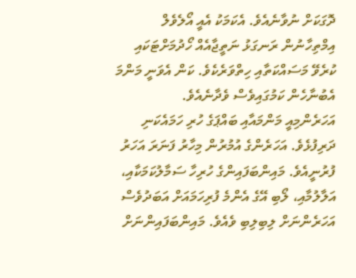ދޮގަކަށް ނުވާނެއެވެ. އެކަމަކު އެއީ އޯލެވެލް އިމްތިހާނުން ރަނގަޅު ނަތީޖާއެއް ހޯދުމަށްޓަކައި ކުރެވޭ މަސައްކަތާއި ހިތްވަރެކެވެ. ކަން އެވަނީ މަންމަ އެބުނާހެން ކަމުގައިވެސް ވެދާނެއެވެ.
އަހަރެންމިއީ މަންމައާއި ބައްޕަގެ ހުރި ހަމައެކަނި ދަރިފުޅެވެ. އަހަރެންގެ އުމުރުން މިހާރު ފަނަރަ އަހަރު ފުރުނީއެވެ. މައިންބަފައިންގެ ހުރިހާ ސަމާލުކަމަކާއި، އަލާލުމާއި، ލޯބި އޭގެ އެންމެ ފުރިހަމައަށް އަބަދުވެސް އަހަރެންނަށް ލިބިލިބި ވެއެވެ. މައިންބަފައިންނަށް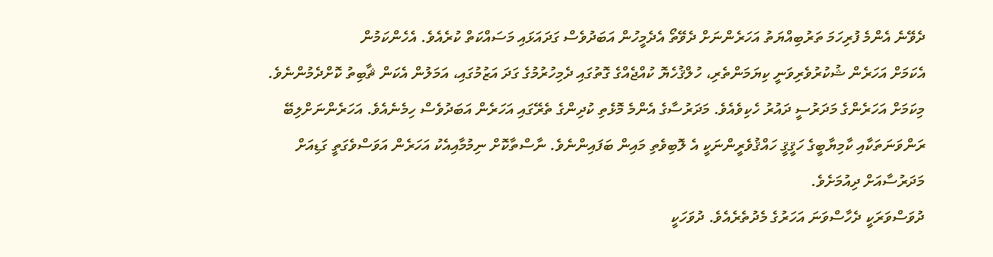ދެވޭނެ އެންމެ ފުރިހަމަ ތަރުބިއްޔަތު އަހަރެންނަށް ދެވޭތޯ އެދެމީހުން އަބަދުވެސް ގަދައަޅައި މަސައްކަތް ކުރެއެވެ. އެހެންކަމުން
އެކަމަށް އަހަރެން ޝުކުރުވެރިވަނީ ކިޔަމަންތެރި، ހުލްޤުހެޔޮ ކުއްޖެއްގެ ގޮތުގައި ދެމިހުރުމުގެ ގަދަ އަޒުމުގައި، އަމަލުން އެކަން ޘާބިތު ކޮށްދެމުންނެވެ. މިކަމަށް އަހަރެންގެ މަދަރުސީ ދައުރު ހެކިވެއެވެ. މަދަރުސާގެ އެންމެ މޮޅެތި ކުދިންގެ ތެރޭގައި އަހަރެން އަބަދުވެސް ހިމެނެއެވެ. އަހަރެންނަށްލިބޭ ރަންވަނަތަކާއި ކާމިޔާބީގެ ހަޤީޤީ ހައްޤުވެރީންނަކީ އެ ލޮބިވެތި މައިން ބަފައިންނެވެ. ނާސްތާކޮށް ނިމުމާއިއެކު އަހަރެން އަވަސްވެގަތީ ގަޑިއަށް މަދަރުސާއަށް ދިއުމަށެވެ.
ދުވަސްވަރަކީ ދެހާސްވަނަ އަހަރުގެ މެދުތެރެއެވެ. ދުވަހަކީ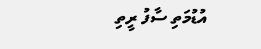އުޑުމަތި ސާފު ރީތި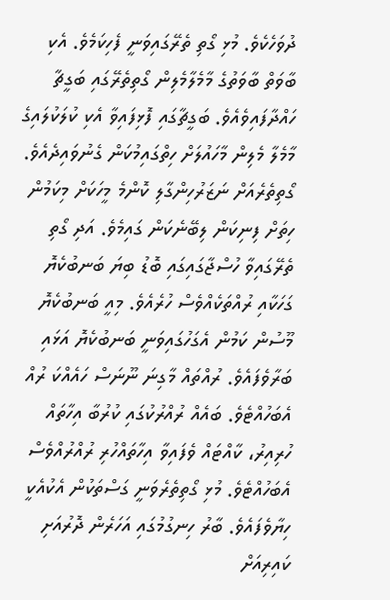ދުވަހެކެވެ. މުޅި ގޯތި ތެރޭގައިވަނީ ފެހިކަމެވެ. އެކި ބާވަތް ބާވަތުގެ މާމެލާމެލިން ގޯތިތެރޭގައި ބަގީޗާ ހައްދާފައިވެއެވެ. ބަގީޗާގައި ފޮޅިފައިވާ އެކި ކުލަކުލައިގެ މާމެލާ މެލިން މާހައުލަށް ހިތްގައިމުކަން ގެނުވައިދެއެވެ. ގޯތިތެރެއަށް ނަޒަރުހިންގާލި ކޮންމެ މީހަކަށް މިކަމުން ހިތަށް ފިނިކަން ލިބޭނެކަން ގައިމެވެ. އަދި ގޯތި ތެރޭގައިވާ ހުސްޖާގައިގައި ބޮޑު ބިޔަ ބަނބުކެޔޮ ގަހަކާއި ރުއްތަކެއްވެސް ހުރެއެވެ. މިއީ ބަނބުކެޔޮ މޫސުން ކަމުން އެގަހުގައިވަނީ ބަނބުކެޔޮ އަޅައި ބަރާވެފައެވެ. ރުއްތައް މާގިނަ ނޫނަސް ހައެއްކަ ރުއް އެބަހުއްޓެވެ. ބައެއް ރުއްރުކުގައި ކުރުބާ އިހާތައް ހުރިއިރު، ކާއްޓައް ވެފައިވާ އިހާތައްހުރި ރުއްރުއްވެސް އެބަހުއްޓެވެ. މުޅި ގޯތިތެރެވަނީ ގަސްތަކުން އެކުއެކީ ހިޔާވެފައެވެ. ބާރު ހިނގުމުގައި އަހަރެން ދޮރުއަށި ކައިރިއަށް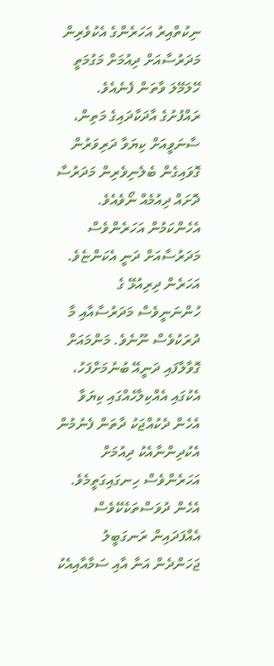ނިކުތްއިރު އަހަރެންގެ އެކުވެރިން މަދަރުސާއަށް ދިއުމަށް މަގުމަތީ ހޭލަމޭލަ ވާތަން ފެނެއެވެ. ރައްފުށުގެ އާދަކާދައިގެ މަތިން، ސާނަވީއަށް ކިޔަވާ ދަރިވަރުން ގޮވައިގެން ބެލެނިވެރިން މަދަރުސާ ދޮށައް ދިއުމެއް ނޯވެއެވެ. އެހެންކަމުން އަހަރެންވެސް މަދަރުސާއަށް ދަނީ އެކަންޏެވެ. އަހަރެން ދިރިއުޅޭ ގެ ހުންނަނީވެސް މަދަރުސާއާއި މާ ދުރަކުވެސް ނޫނެވެ. މަންމައަށް ގޮވާލާފައި ދަނީއޭ ބުނުމަށްފަހު، އެކުގައި އެއްކިލާހެއްގައި ކިޔަވާ އެހެން ދެކުއްޖަކު ދާތަން ފެނުމުން އެކުދިންނާއެކު ދިއުމަށް އަހަރެންވެސް ހިނގައިގަތީމެވެ.
އެހެން ދުވަސްތަކެކޭވެސް އެއްފަދައިން ރަނގަބީލު ޖަހަންދެން އަނާ އާއި ސަމާއާއިއެކު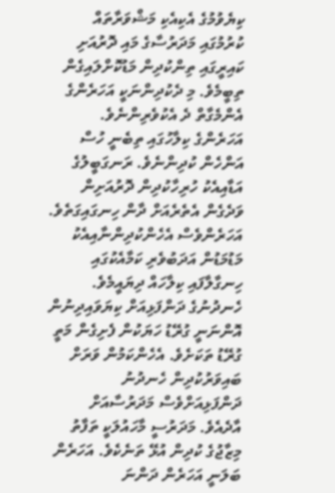ކިޔެވުމުގެ އެކިއެކި މަޝްވަރާތައް ކުރުމުގައި މަދަރުސާގެ މައި ދޮރުއަށި ކައިރީގައި ތިންކުދިން މަޑުކޮށްލައިގެން ތިބީމެވެ. މި ދެކުދިންނަކީ އަހަރެންގެ އެންމެގާތް ދެ އެކުވެރިންނެވެ. އަހަރެންގެ ކިލާހުގައި ތިބެނީ ހުސް އަންހެން ކުދިންނެވެ. ރަނގަބީލުގެ އަޑާއިއެކު ހުރިހާކުދިން ދޮރުއަށިން ވަދެގެން އެތެރެއަށް ދާން ހިނގައިގަތެވެ. އަހަރެންވެސް އެހެންކުދިންނާއިއެކު މަޑުމަޑުން އަދަބުވެރި ކަމާއެކުގައި ހިނގާލާފައި ކިލާހައް ދިޔައީމެވެ. ހެނދުނުގެ ދަންފަޅިއަށް ކިޔަވައިދިނުން އޮންނަނީ ގުރޭޑު ހަޔަކުން ފެށިގެން މަތީ ގުރޭޑު ތަކަށެވެ. އެހެންކަމުން ވަރަށް ބައިވަރުކުދިން ހެނދުނު ދަންފަޅިއަށްވެސް މަދަރުސާއަށް އާދެއެވެ. މަދަރުސީ މާހައުލަކީ ތަފާތު މިޒާޖުގެ ކުދިން އުޅޭ ތަނެކެވެ. އަހަރެން ބަލަނީ އަހަރެން ދަންނަ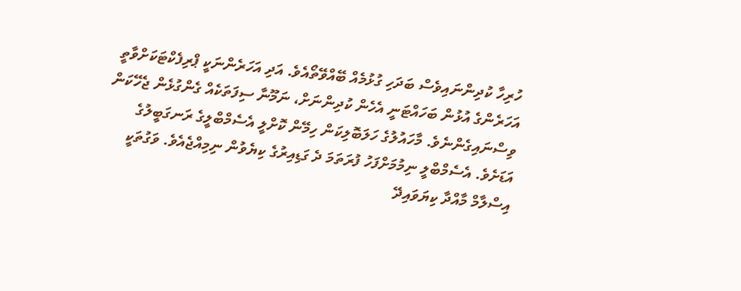ހުރިހާ ކުދިންނައިވެސް ބަދަހި ގުޅުމެއް ބޭއްވޭތޯއެވެ. އަދި އަހަރެންނަކީ ޕްރިފެކްޓަކަށްވާތީ އަހަރެންގެ އުޅުން ބަހައްޓަނީ އެހެން ކުދިންނަށް، ނަމޫނާ ސިފަތަކެއް ގެންގުޅެން ޖެހޭކަން ވިސްނައިގެންނެވެ. މާހައުލުގެ ހަލަބޮލިކަން ހިމޭން ކޮށްލީ އެސެމްބްލީގެ ރަނގަބީލުގެ އަޑަށެވެ. އެސެމްބްލީ ނިމުމަށްފަހު ފުރަތަމަ ދެ ގަޑިއިރުގެ ކިޔެވުން ނިމިއްޖެއެވެ. ވަގުތަކީ އިސްލާމް މާއްދާ ކިޔަވައިދޭ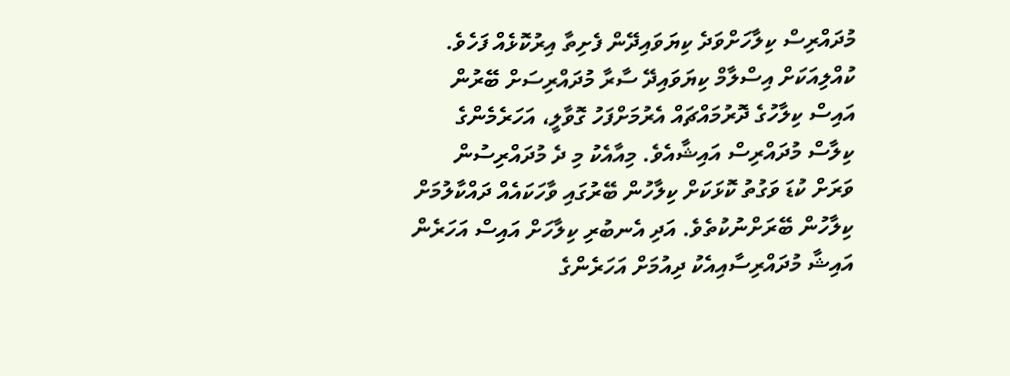މުދައްރިސް ކިލާހަށްވަދެ ކިޔަވައިދޭން ފެށިތާ އިރުކޮޅެއް ފަހެވެ. ކުއްލިއަކަށް އިސްލާމް ކިޔަވައިދޭ ސާރާ މުދައްރިސަށް ބޭރުން އައިސް ކިލާހުގެ ދޮރުމައްޗައް އެރުމަށްފަހު ގޮވާލީ، އަހަރެމެންގެ ކިލާސް މުދައްރިސް އައިޝާއެވެ. މިއާއެކު މި ދެ މުދައްރިސުން ވަރަށް ކުޑަ ވަގުތު ކޮޅަކަށް ކިލާހުން ބޭރުގައި ވާހަކައެއް ދައްކާލުމަށް ކިލާހުން ބޭރަށްނުކުތެވެ. އަދި އެނބުރި ކިލާހަށް އައިސް އަހަރެން އައިޝާ މުދައްރިސާއިއެކު ދިއުމަށް އަހަރެންގެ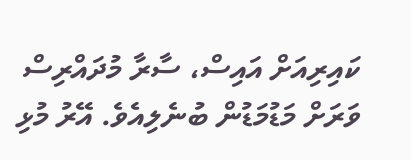ކައިރިއަށް އައިސް، ސާރާ މުދައްރިސް ވަރަށް މަޑުމަޑުން ބުނެލިއެވެ. އޭރު މުޅި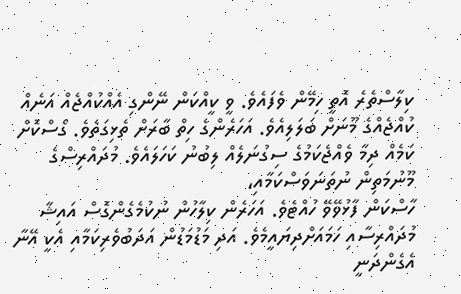ކިލާސްތެރެ އޮތީ ހިމޭން ވެފައެވެ. ވީ ކީއްކަން ނޭންގި އެއްކުއްޖެއް އަނެއް ކުއްޖެއްގެ މޫނަށް ބަލަލިއެވެ. އަހަރެންގެ ހިތް ބާރަށް ތެޅިގަތެވެ. ގޯސްކޮށް ކަމެއް ދިމާ ވެއްޖެކަމުގެ ސިގުނަލެއް ލިބުނު ކަހަލައެވެ. މުދައްރިސްގެ މޫނުމަތިން ނުތަނަވަސްކަމާއި،
ހާސްކަން ފާޅުވޭވޭ ހުއްޓެވެ. އަހަރެން ކިލާހުން ނުކުމެގެންގޮސް އައިޝާ މުދައްރިސާއި ހަމައަށްދިޔައީމެވެ. އަދި މަޑުމަޑުން އަދަބުވެރިކަމާއި އެކީ އޭނާ އެގެންދަނީ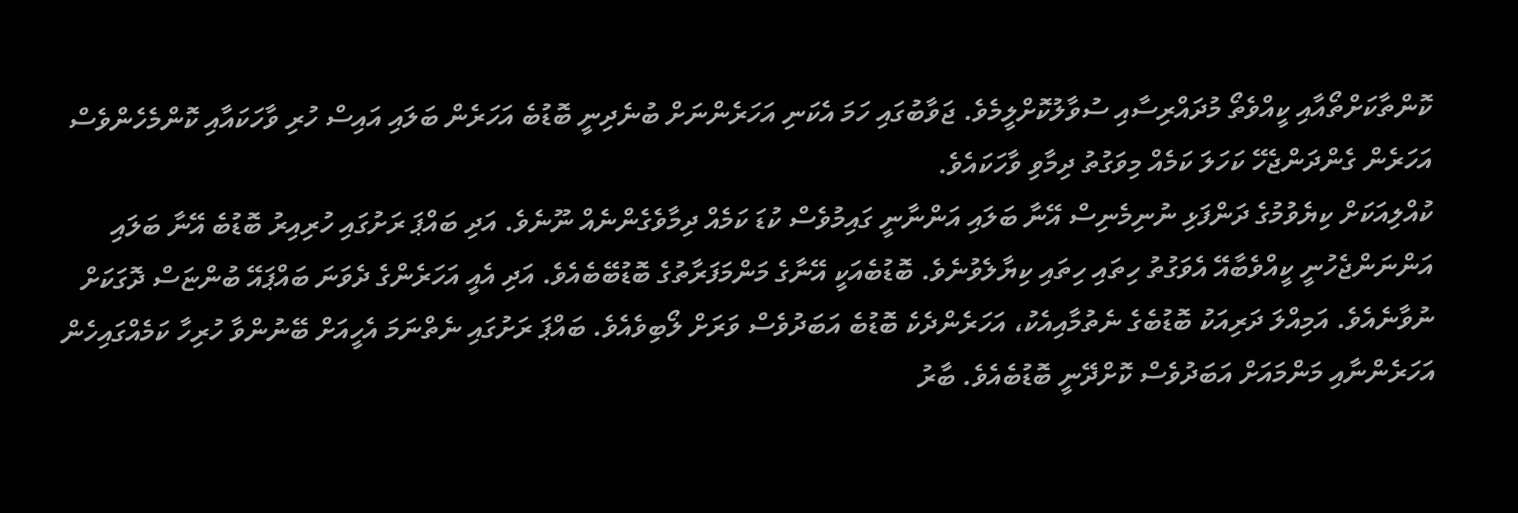ކޮންތާކަށްތޯއާއި ކީއްވެތޯ މުދައްރިސާއި ސުވާލުކޮށްލީމެވެ. ޖަވާބުގައި ހަމަ އެކަނި އަހަރެންނަށް ބުނެދިނީ ބޮޑުބެ އަހަރެން ބަލައި އައިސް ހުރި ވާހަކައާއި ކޮންމެހެންވެސް އަހަރެން ގެންދަންޖެހޭ ކަހަލަ ކަމެއް މިވަގުތު ދިމާވި ވާހަކައެވެ.
ކުއްލިއަކަށް ކިޔެވުމުގެ ދަންފަޅި ނުނިމެނިސް އޭނާ ބަލައި އަންނާނީ ގައިމުވެސް ކުޑަ ކަމެއް ދިމާވެގެންނެއް ނޫނެވެ. އަދި ބައްޕަ ރަށުގައި ހުރިއިރު ބޮޑުބެ އޭނާ ބަލައި އަންނަންޖެހުނީ ކީއްވެބާއޭ އެވަގުތު ހިތައި ހިތައި ކިޔާލެވުނެވެ. ބޮޑުބެއަކީ އޭނާގެ މަންމަފަރާތުގެ ބޮޑުބޭބެއެވެ. އަދި އެއީ އަހަރެންގެ ދެވަނަ ބައްޕައޭ ބުންޏަސް ދޮގަކަށް ނުވާނެއެވެ. އަމިއްލަ ދަރިއަކު ބޮޑުބެގެ ނެތުމާއިއެކު، އަހަރެންދެކެ ބޮޑުބެ އަބަދުވެސް ވަރަށް ލޯބިވެއެވެ. ބައްޕަ ރަށުގައި ނެތްނަމަ އެހީއަށް ބޭނުންވާ ހުރިހާ ކަމެއްގައިހެން އަހަރެންނާއި މަންމައަށް އަބަދުވެސް ކޮށްދޭނީ ބޮޑުބެއެވެ. ބާރު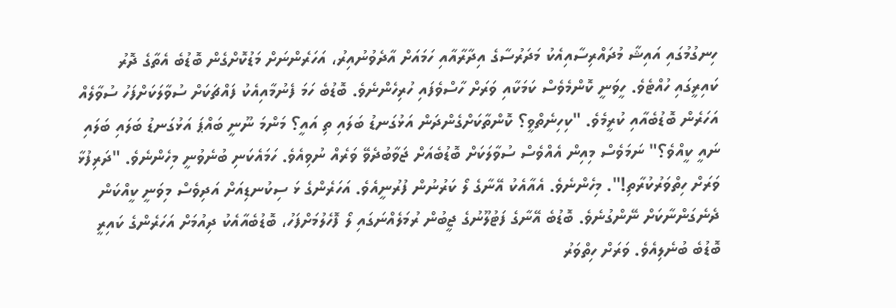ހިނގުމުގައި އައިޝާ މުދައްރިސާއިއެކު މަދަރުސާގެ އިދާރާއާއި ހަމައަށް އާދެވުނުއިރު، އަހަރެންނަށް މަޑުކޮށްގެން ބޮޑުބެ އެތާގެ ދޮރު ކައިރީގައި ހުއްޓެވެ. ހީވަނީ ކޮންމެވެސް ކަމަކާއި ވަރަށް ހާސްވެފައި ހުރިހެންނެވެ. ބޮޑުބެ ހަމަ ފެނުމާއިއެކު ފައްޗަކަށް ސުވާލަކަށްފަހު ސުވާލެއް އަހަރެން ބޮޑުބެއާއި ކުރީމެވެ. "ކިހިނެތްވީ؟ ކޮންތާކަށްގެންދަން އަޅުގަނޑު ބަލައި ތި އައީ؟ މަންމަ ނޫނީ ބައްޕަ އަޅުގަނޑު ބަލައި ބަލައި ނައީ ކީއްވެ؟" ނަމަވެސް މިއިން އެއްވެސް ސުވާލަކަށް ބޮޑުބެއަށް ޖަވާބުދެވޭ ވަރެއް ނުވިއެވެ. ހަމައެކަނި ބުނެވުނީ މިހެންނެވެ. "ދަރިފުޅާ ވަރަށް ހިތްވަރުކުރާތި!". މިހެންނެވެ. އެއާއެކު އޭނާގެ ލޯ ކަރުނުން ފުރުނީއެވެ. އަހަރެންގެ ޅަ ސިކުނޑިއަށް އަދިވެސް މިވަނީ ކީއްކަން ދެނެގަންނާކަށް ނޭންގުނެވެ. ބޮޑުބެ އޭނާގެ ފަޓުލޫނުގެ ޖީބުން ރުމަލެއްނަގައި ލޯ ފޮހެލުމަށްފަހު، ބޮޑުބެއާއެކު ދިއުމަށް އަހަރެންގެ ކައިރީ ބޮޑުބެ ބުނެލިއެވެ. ވަރަށް ހިތްވަރު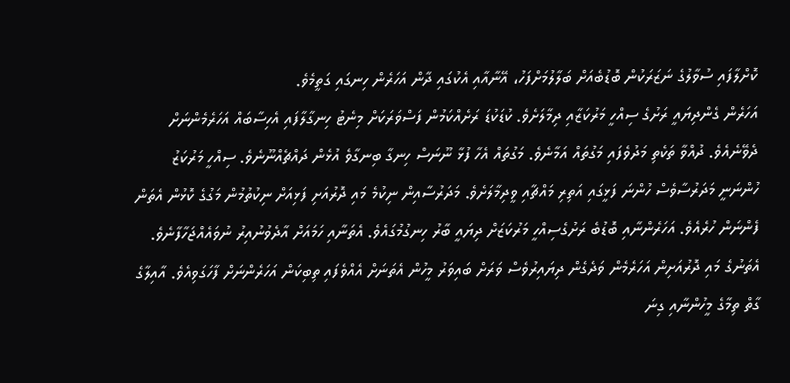ކޮށްލާފައި ސުވާލުގެ ނަޒަރަކުން ބޮޑުބެއަށް ބަލާލުމަށްފަހު، އޭނާއާއި އެކުގައި ދާން އަހަރެން ހިނގައި ގަތީމެވެ.
އަހަރެން ގެންދިޔައީ ރަށުގެ ސިއްހީ މަރުކަޒާއި ދިމާލަށެވެ. ކުޑަކުޑަ ރަށެއްކަމުން ފަސްވަރަކަށް މިނެޓު ހިނގާލާފައި އެހިސާބައް އަހަރެމެންނަށް ދެވޭނެއެވެ. ދުއްވާ ތަކެތި މަދުވެފައި މަގުތައް އަމާނެވެ. މަގުތައް އެހާ ފުޅާ ނޫނަސް ހިނގާ ބިނގާވެ އުޅެން ދައްޗެއްނޫނެވެ. ސިއްހީ މަރުކަޒު ހުންނަނީ މަދަރުސާވެސް ހުންނަ ފަޅީގައި އަތިރި މައްޗާއި ވީދިމާލަށެވެ. މަދަރުސާއިން ނިކުމެ މައި ދޮރުއަށި ފަޅިއަށް ނިކުތުމުން މަގުގެ ކޮޅުން އެތަން ފެންނަން ހުރެއެވެ. އަހަރެންނާއި ބޮޑުބެ ރަށުގެސިއްހީ މަރުކަޒަށް ދިޔައީ ބާރު ހިނގުމުގައެވެ. އެތަނާއި ހަމައަށް އާދެވުނުއިރު ނުވައެއްޖަހާފާނެވެ. އެތަނުގެ މައި ދޮރުއަށިން އަހަރެމެން ވަދެގެން ދިޔައިރުވެސް ވަރަށް ބައިވަރު މީހުން އެތަނަށް އެއްވެފައި ތިބިކަން އަހަރެންނަށް ފާހަގަވިއެވެ. އާއިލާގެ ގާތް ތިމާގެ މީހުންނާއި ގިނަ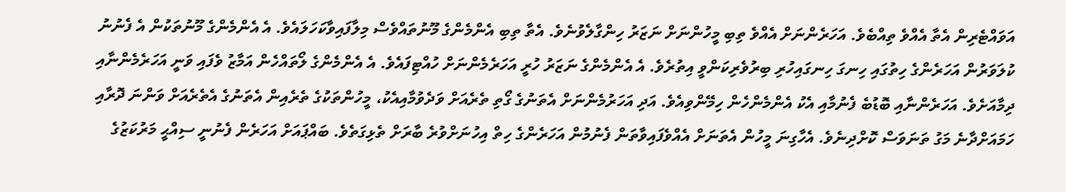އަވައްޓެރިން އެތާ އެއްވެ ތިއްބެވެ. އަހަރެންނަށް އެއްވެ ތިބި މީހުންނަށް ނަޒަރު ހިންގާލެވުނެވެ. އެތާ ތިބި އެންމެންގެ މޫނުތައްވެސް މިލާފައިވާކަހަލައެވެ. އެ އެންމެންގެ މޫނުތަކުން އެ ފެނުނު ކުލަވަރުން އަހަރެންގެ ހިތުގައި ހިނގަ ހިނގައިހުރި ބިރުވެރިކަންވީ އިތުރެވެ. އެ އެންމެންގެ ނަޒަރު ހުރީ އަހަރެމެންނަށް ހުއްޓިފައެވެ. އެ އެންމެންގެ ލޯތައްހެން އަމާޒު ވެފައި ވަނީ އަހަރެމެންނާއި ދިމާއަށެވެ. އަހަރެންނާއި ބޮޑުބެ ފެނުމާއި އެކު އެންމެންހެން ހިމޭންވިއެވެ. އަދި އަހަރުމެންނަށް އެތަނުގެ ގޯތި ތެރެއަށް ވަދެވުމާއިއެކު، މީހުންތަކުގެ ތެރެއިން އެތަނުގެ އެތެރެއަށް ވަންނަ ދޮރާއި ހަމައަށްދާނެ މަގު ތަނަވަސް ކޮށްދިނެވެ. އެހާގިނަ މީހުން އެތަނަށް އެއްވެފައިވާތަން ފެނުމުން އަހަރެންގެ ހިތް އިހުނަށްވުރެ ބާރަށް ތެޅިގަތެވެ. ބައްޕައަށް އަހަރެން ފެނުނީ ސިއްޙީ މަރުކަޒުގެ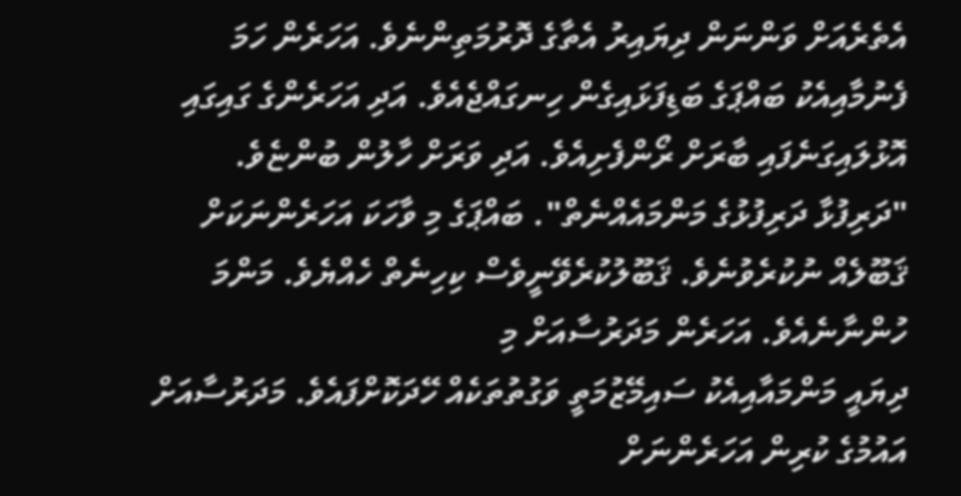އެތެރެއަށް ވަންނަން ދިޔައިރު އެތާގެ ދޮރުމަތިންނެވެ. އަހަރެން ހަމަ ފެނުމާއިއެކު ބައްޕަގެ ބަޑިފަޅައިގެން ހިނގައްޖެއެވެ. އަދި އަހަރެންގެ ގައިގައި އޮޅުލައިގަނެފައި ބާރަށް ރޯންފެށިއެވެ. އަދި ވަރަށް ހާލުން ބުންޏެވެ. "ދަރިފުޅާ ދަރިފުޅުގެ މަންމައެއްނެތް". ބައްޕަގެ މި ވާހަކަ އަހަރެންނަކަށް ޤަބޫލެއް ނުކުރެވުނެވެ. ޤަބޫލުކުރެވޭނީވެސް ކިހިނެތް ހެއްޔެވެ. މަންމަ ހުންނާނެއެވެ. އަހަރެން މަދަރުސާއަށް މި
ދިޔައީ މަންމައާއިއެކު ސައިމޭޒުމަތީ ވަގުތުތަކެއް ހޭދަކޮށްފައެވެ. މަދަރުސާއަށް އައުމުގެ ކުރިން އަހަރެންނަށް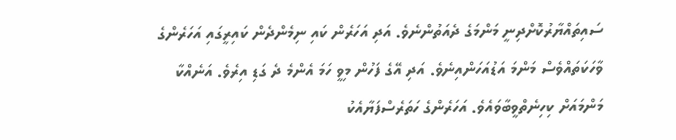ސައިތައްޔާރުކޮށްދިނީ މަންމަގެ ދެއަތުންނެވެ. އަދި އަހަރެން ކައި ނިމެންދެން ކައިރީގައި އަހަރެންގެ ވާހަކަތައްވެސް މަންމަ އަޑުއަހަންއިނެވެ. އަދި އޭގެ ފަހުން މިވީ ހަމަ އެންމެ ދެ ގަޑި އިރެވެ. އަނެއްކާ މަންމައަށް ކިހިނެތްވީބާވައެވެ. އަހަރެންގެ ހަތަރެސްފަޔާއެކު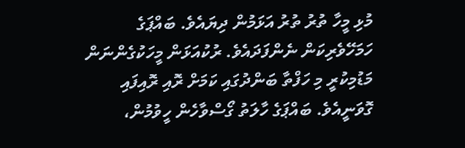މުޅި މީހާ ތުރު ތުރު އަޅަމުން ދިޔައެވެ. ބައްޕަގެ ހަމަހޭވެރިކަން ނެންފަދައެވެ. ރުކުއަޅަން މީހަކުގެންނަން މަޑުމިކުރީ މި ހަފްތާ ބަންދުގައި ކަމަށް ރޮއި ރޮއިފައި ގޮވަނީއެވެ. ބައްޕަގެ ހާލަތު ގޯސްވާހެން ހީވުމުން،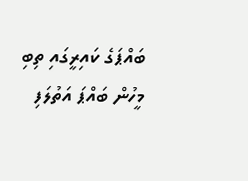ބައްޕަގެ ކައިރީގައި ތިބި މީހުން ބައްޕަ އަތުލަފި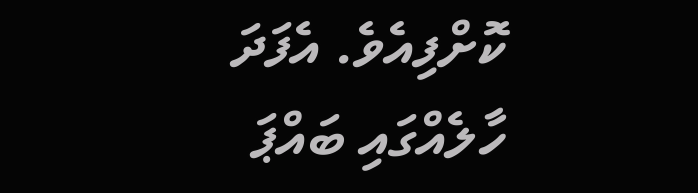ކޮށްފިއެވެ. އެފަދަ ހާލެއްގައި ބައްޕަ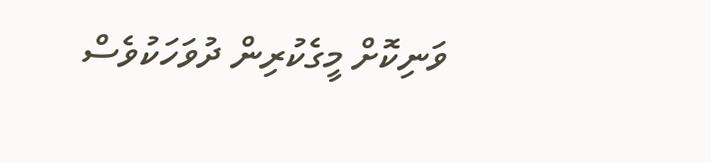ވަނިކޮށް މީގެކުރިން ދުވަހަކުވެސް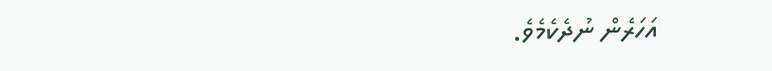އަހަރެން ނުދެކެމެވެ.